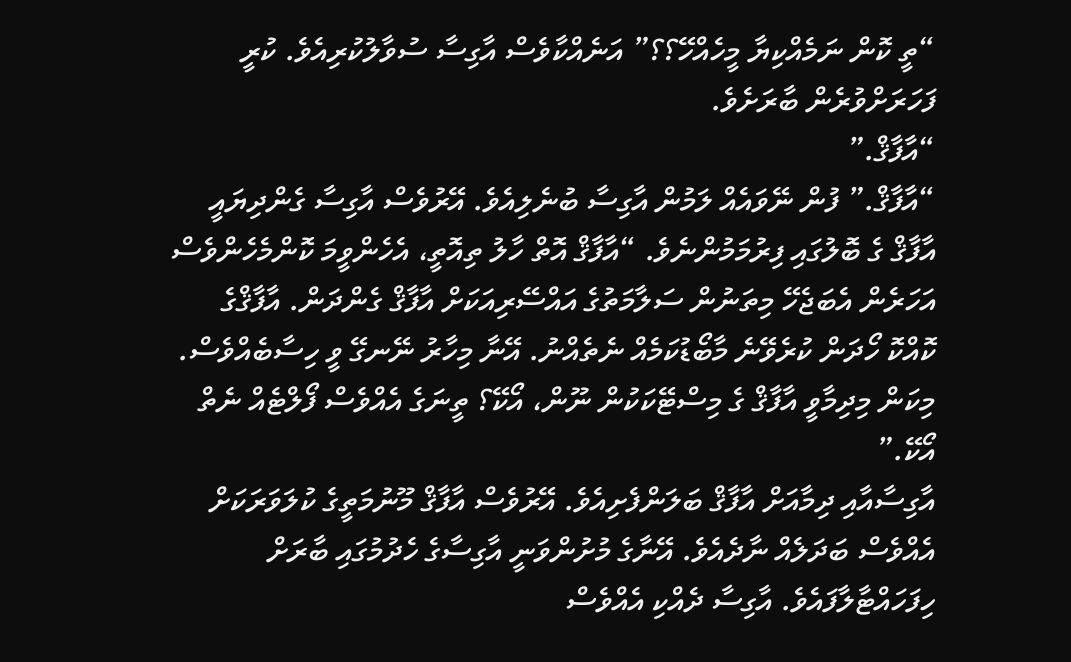“ތީ ކޮން ނަމެއްކިޔާ މީހެއްހޭ؟؟” އަނެއްކާވެސް އާގިސާ ސުވާލުކުރިއެވެ. ކުރީ ފަހަރަށްވުރެން ބާރަށެވެ.
“އާފާޤް.”
“އާފާޤް.” ފުން ނޭވައެއް ލަމުން އާގިސާ ބުނެލިއެވެ. އޭރުވެސް އާގިސާ ގެންދިޔައީ އާފާޤް ގެ ބޮލުގައި ފިރުމަމުންނެވެ. “އާފާޤް އޮތް ހާލު ތިއޮތީ، އެހެންވީމަ ކޮންމެހެންވެސް އަހަރެން އެބަޖެހޭ މިތަނުން ސަލާމަތުގެ އައްސޭރިއަކަށް އާފާޤް ގެންދަން. އާފާޤްގެ ކޮއްކޮ ހޯދަން ކުރެވޭނެ މާބޯޑުކަމެއް ނެތެއްނު. އޭނާ މިހާރު ނޭނގޭ ވީ ހިސާބެއްވެސް. މިކަން މިދިމާވީ އާފާޤް ގެ މިސްޓޭކަކުން ނޫން، އޯކޭ؟ ތީނަގެ އެއްވެސް ފޯލްޓެއް ނެތް އޯކޭ.”
އާގިސާއާއި ދިމާއަށް އާފާޤް ބަލަންފެށިއެވެ. އޭރުވެސް އާފާޤް މޫނުމަތީގެ ކުލަވަރަކަށް އެއްވެސް ބަދަލެއް ނާދެއެވެ. އޭނާގެ މުށުންވަނީ އާގިސާގެ ހެދުމުގައި ބާރަށް ހިފަހައްޓާލާފައެވެ. އާގިސާ ދެއްކި އެއްވެސް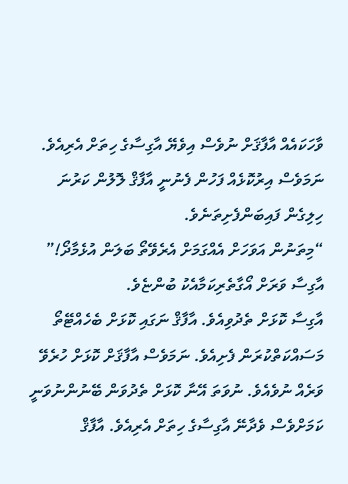ވާހަކައެއް އާފާޤަށް ނުވެސް އިވެޔޭ އާގިސާގެ ހިތަށް އެރިއެވެ. ނަމަވެސް އިރުކޮޅެއް ފަހުން ފެނުނީ އާފާޤް ލޮލުން ކަރުނަ ހިލިގެން ފައިބަންފެށިތަނެވެ.
“މިތަނުން އަވަހަށް އެއްގަމަށް އެރެވޭތޯ ބަލަން އުޅެމާދޯ!” އާގިސާ ވަރަށް އޯގާތެރިކަމާއެކު ބުންޏެވެ.
އާގިސާ ކޮޅަށް ތެދުވިއެވެ. އާފާޤް ނަގައި ކޮޅަށް ބެހެއްޓޭތޯ މަސައްކަތްކުރަން ފެށިއެވެ. ނަމަވެސް އާފާޤަށް ކޮޅަށް ހުރެވޭ ވަރެއް ނުވެއެވެ. ނުވަތަ އޭނާ ކޮޅަށް ތެދުވަން ބޭނުންނުވަނީ ކަމަށްވެސް ވެދާނޭ އާގިސާގެ ހިތަށް އެރިއެވެ. އާފާޤް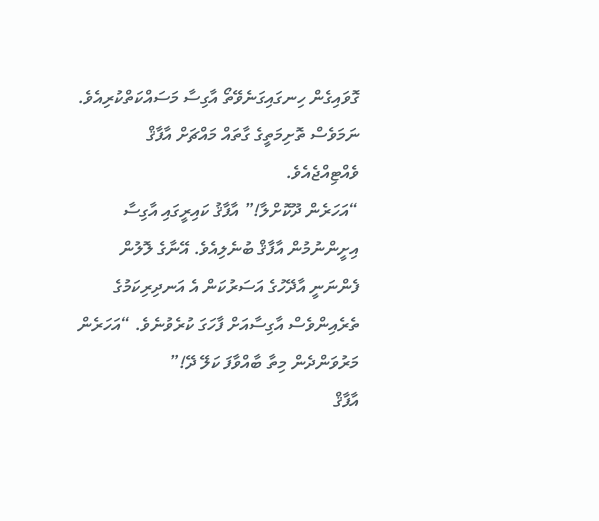ގޮވައިގެން ހިނގައިގަނެވޭތޯ އާގިސާ މަސައްކަތްކުރިއެވެ. ނަމަވެސް ތޮށިމަތީގެ ގާތައް މައްޗަށް އާފާޤް ވެއްޓިއްޖެއެވެ.
“އަހަރެން ދޫކޮށްލާ!” އާފާޤު ކައިރީގައި އާގިސާ އިށީންނުމުން އާފާޤް ބުނެލިއެވެ. އޭނާގެ ލޮލުން ފެންނަނީ އާދޭހުގެ އަސަރުކަން އެ އަނދިރިކަމުގެ ތެރެއިންވެސް އާގިސާއަށް ފާހަގަ ކުރެވުނެވެ. “އަހަރެން މަރުވަންދެން މިތާ ބާއްވާފަ ކަލޭ ދޭ!”
އާފާޤް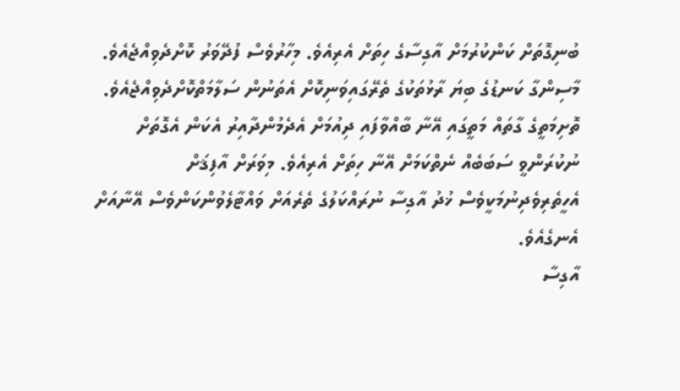ބުނިގޮތަށް ކަންކުރުމަށް އާގިސާގެ ހިތަށް އެރިއެވެ. މިހާރުވެސް ފުދޭވަރު ކޮށްދެވިއްޖެއެވެ. މާސިންގާ ކަނޑުގެ ބިޔަ ރާޅުތަކުގެ ތެރޭގައިވަނިކޮށް އެތަނުން ސަލާމަތްކޮށްދެވިއްޖެއެވެ. ތޮށިމަތީގެ ގާތައް މަތީގައި އޭނާ ބާއްވާފައި ދިއުމަށް އެދެމުންދާއިރު އެކަން އެގޮތަށް ނުކުރަންވީ ސަބަބެއް ނެތްކަމަށް އޭނާ ހިތަށް އެރިއެވެ. މިވަރަށް އާފިޤަށް އެހީތެރިވެދިނުމަކީވެސް ޚުދު އާގިސާ ނުރައްކަލުގެ ތެރެއަށް ވައްޓާލެވުންކަންވެސް އޭނާއަށް އެނގެއެވެ.
އާގިސާ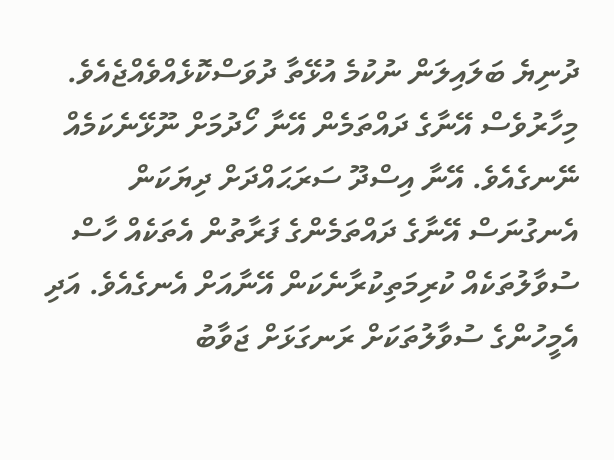ދުނިޔެ ބަލައިލަން ނުކުމެ އުޅޭތާ ދުވަސްކޮޅެއްވެއްޖެއެވެ. މިހާރުވެސް އޭނާގެ ދައްތަމެން އޭނާ ހޯދުމަށް ނޫޅޭނެކަމެއް ނޭނގެއެވެ. އޭނާ އިސްދޫ ސަރަޙައްދަށް ދިޔަކަން އެނގުނަސް އޭނާގެ ދައްތަމެންގެ ފަރާތުން އެތަކެއް ހާސް ސުވާލުތަކެއް ކުރިމަތިކުރާނެކަން އޭނާއަށް އެނގެއެވެ. އަދި އެމީހުންގެ ސުވާލުތަކަށް ރަނގަޅަށް ޖަވާބު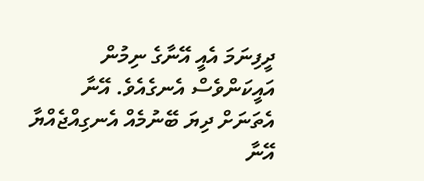ދީފިނަމަ އެއީ އޭނާގެ ނިމުން އައީކަންވެސް އެނގެއެވެ. އޭނާ އެތަނަށް ދިޔަ ބޭނުމެއް އެނގިއްޖެއްޔާ އޭނާ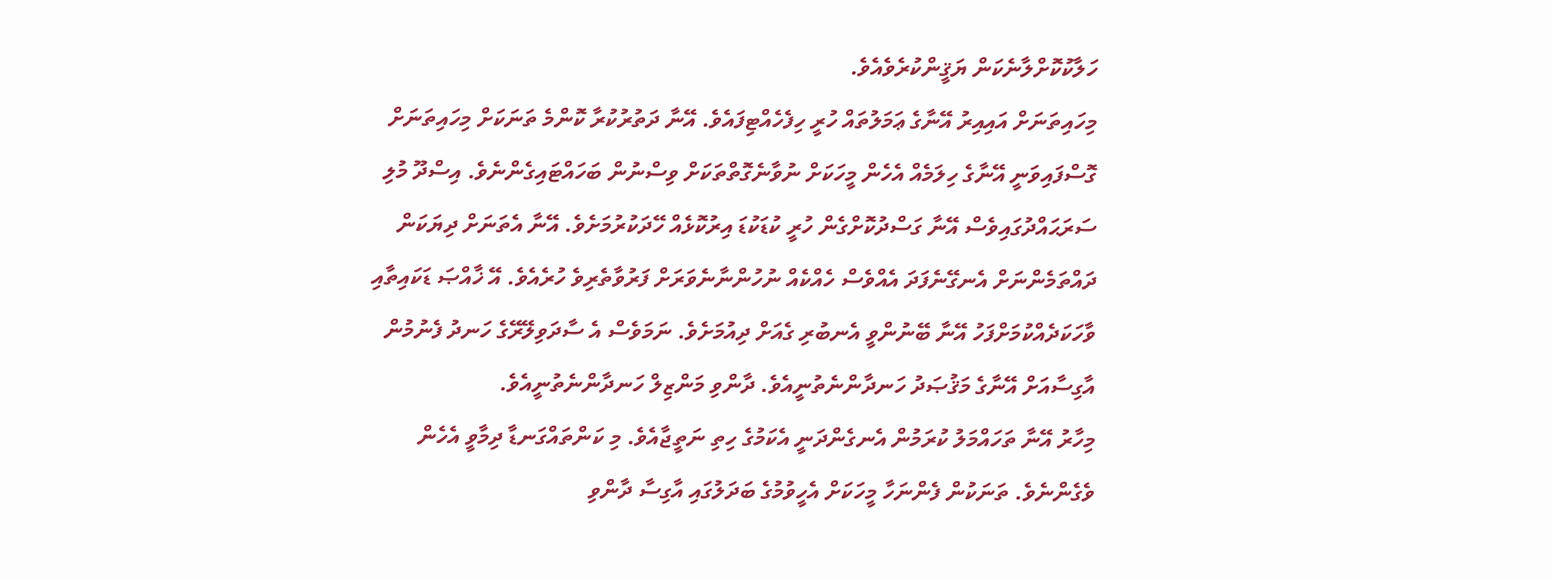ހަލާކުކޮށްލާނެކަން ޔަޤީންކުރެވެއެވެ.
މިހައިތަނަށް އައިއިރު އޭނާގެ ޢަމަލުތައް ހުރީ ހިފެހެއްޓިފައެވެ. އޭނާ ދަތުރުކުރާ ކޮންމެ ތަނަކަށް މިހައިތަނަށް ގޮސްފައިވަނީ އޭނާގެ ހިލަމެއް އެހެން މީހަކަށް ނުވާނެގޮތްތަކަށް ވިސްނުން ބަހައްޓައިގެންނެވެ. އިސްދޫ މުލި ސަރަޙައްދުގައިވެސް އޭނާ ގަސްދުކޮށްގެން ހުރީ ކުޑަކުޑަ އިރުކޮޅެއް ހޭދަކުރުމަށެވެ. އޭނާ އެތަނަށް ދިޔަކަން ދައްތަމެންނަށް އެނގޭނެފަދަ އެއްވެސް ހެއްކެއް ނުހުންނާނެވަރަށް ފަރުވާތެރިވެ ހުރެއެވެ. އޭ ޚާއްޞަ ޑަކައިތާއި ވާހަކަދެއްކުމަށްފަހު އޭނާ ބޭނުންވީ އެނބުރި ގެއަށް ދިއުމަށެވެ. ނަމަވެސް އެ ސާދަވިލޭރޭގެ ހަނދު ފެނުމުން އާގިސާއަށް އޭނާގެ މަޤުޞަދު ހަނދާންނެތުނީއެވެ. ދާންވި މަންޒިލް ހަނދާންނެތުނީއެވެ.
މިހާރު އޭނާ ތަހައްމަލު ކުރަމުން އެނގެންދަނީ އެކަމުގެ ހިތި ނަތީޖާއެވެ. މި ކަންތައްގަނޑާ ދިމާވީ އެހެން ވެގެންނެވެ. ތަނަކުން ފެންނަހާ މީހަކަށް އެހީވުމުގެ ބަދަލުގައި އާގިސާ ދާންވި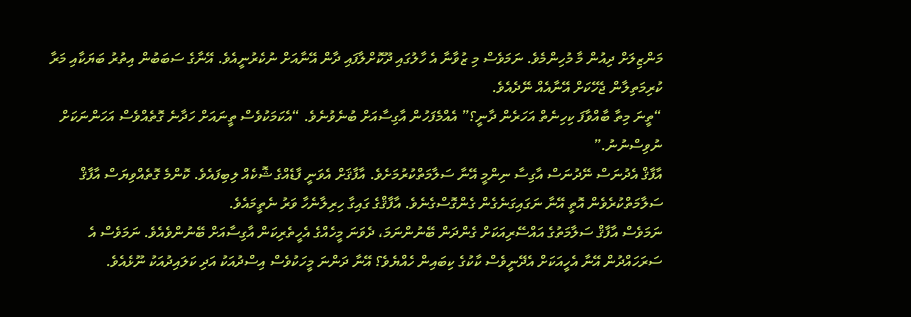މަންޒިލަށް ދިއުން މާ މުހިންމެވެ. ނަމަވެސް މި ޒުވާނާ އެ ހާލުގައި ދޫކޮށްލާފައި ދާން އޭނާއަށް ނުކެރުނީއެވެ. އޭނާގެ ސަބަބުން އިތުރު ބަޔަކާއި މަރާ ކުރިމަތިލާން ޖެހޭކަށް އޭނާއެއް ނޭދެއެވެ.
“ތީނަ މިތާ ބާއްވާފަ ކިހިނެތް އަހަރެން ދާނީ؟” އެއްމެފަހުން އާގިސާއަށް ބުނެވުނެވެ. “އެކަމަކުވެސް ތީނައަށް ހަދާނެ ގޮތެއްވެސް އަހަންނަކަށް ނުވިސްނުނު.”
އާފާޤް އެދުނަސް ނޭދުނަސް އާގިސާ ނިންމީ އޭނާ ސަލާމަތްކުރުމަށެވެ. އާފާޤަށް އެވަނީ ފާޑެއްގެ ޝޮކެއް ލިބިފައެވެ. ކޮންމެ ގޮތެއްވިޔަސް އާފާޤް ސަލާމަތްކުރެވެން އޮތީ އޭނާ ނަގައިގަނެގެން ގެންގޮސްގެނެވެ. އާފާޤްގެ ގައިގާ ހިރިލާނެހާ ވަރު ނެތީމައެވެ.
ނަމަވެސް އާފާޤް ސަލާމަތުގެ އައްސޭރިއަކަށް ގެންދަން ބޭނުންނަމަ، ދެވަނަ މީހެއްގެ އެހީތެރިކަން އާގިސާއަށް ބޭނުންވެއެވެ. ނަމަވެސް އެ ސަރަހައްދުން އޭނާ އެހީއަކަށް އެދޭނީވެސް ކާކުގެ ކިބައިން ހެއްޔެވެ؟ އޭނާ ދަންނަ މީހަކުވެސް އިސްދުއަކު އަދި ކަލައިދުއަކު ނޫޅެއެވެ.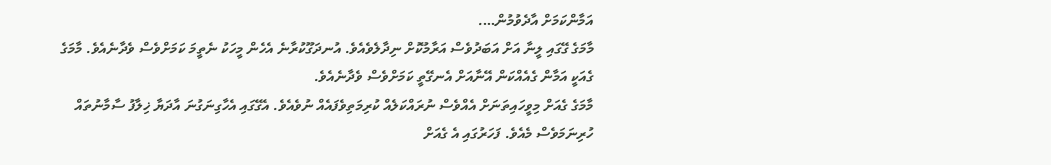އަމާންކަމަށް އާދެވުމުން….
މާމަގެ ގޭގައި ލީނާ އަށް އަބަދުވެސް އަރާމުކޮށް ނިދާލެވެއެވެ. އުނދަގޫކުރާނެ އެހެން މީހަކު ނެތީމަ ކަމަށްވެސް ވެދާނެއެވެ. މާމަގެ ގެއަކީ އަމާން ގެއެއްކަން އޭނާއަށް އެނގޭތީ ކަމަށްވެސް ވެދާނެއެވެ.
މާމަގެ ގެއަށް މިވީހައިތަނަށް އެއްވެސް ނުރައްކަލެއް ކުރިމަތިވެފައެއް ނުވެއެވެ. އެގޭގައި އެހާގިނަގުނަ އާދަޔާ ޚިލާފު ސާމާނުތައް ހުރިނަމަވެސް މެއެވެ. ފަހަރުގައި އެ ގެއަށް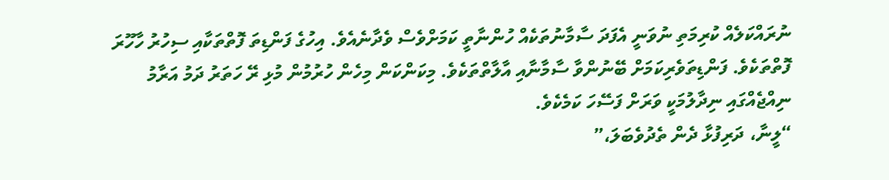ނުރައްކަލެއް ކުރިމަތި ނުވަނީ އެފަދަ ސާމާނުތަކެއް ހުންނާތީ ކަމަށްވެސް ވެދާނެއެވެ. އިހުގެ ފަންޑިތަ ފޮތްތަކާއި ސިހުރު ހާހޫރަ ފޮތްތަކެވެ. ފަންޑިތަވެރިކަމަށް ބޭނުންވާ ސާމާނާއި އާލާތްތަކެވެ. މިކަންކަން މިހެން ހުރުމުން މުޅި ރޭ ހަތަރު ދަމު އަރާމު ނިއްޖެއްގައި ނިދާލުމަކީ ވަރަށް ފަސޭހަ ކަމެކެވެ.
“ލީނާ، ދަރިފުޅާ ދެން ތެދުވެބަލަ،”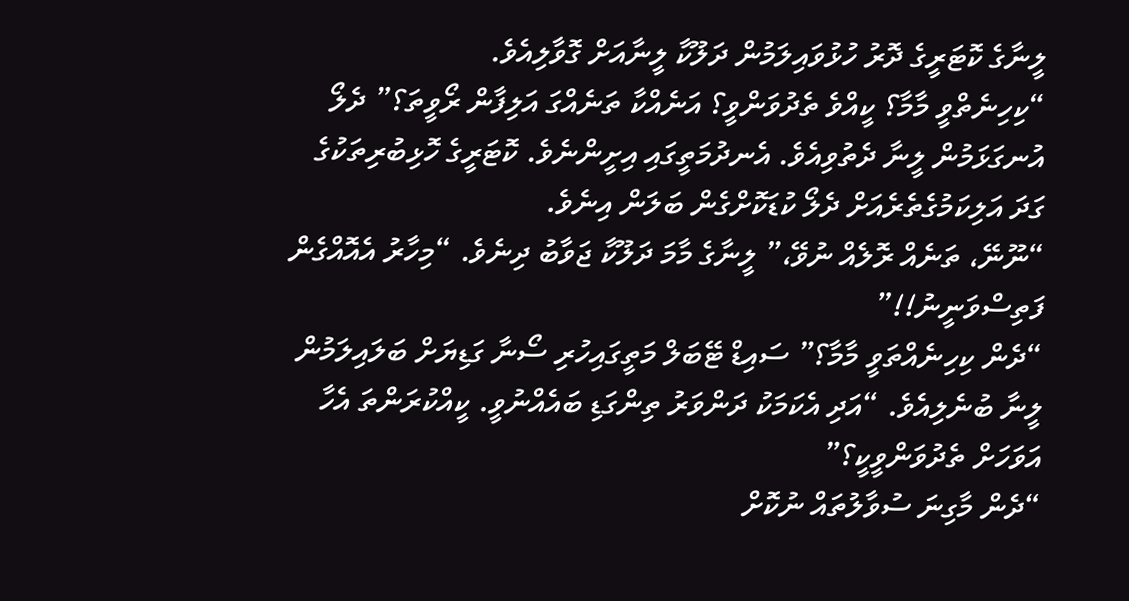ލީނާގެ ކޮޓަރީގެ ދޮރު ހުޅުވައިލަމުން ދަލޫކާ ލީނާއަށް ގޮވާލިއެވެ.
“ކިހިނެތްވީ މާމާ؟ ކީއްވެ ތެދުވަންވީ؟ އަނެއްކާ ތަނެއްގަ އަލިފާން ރޯވީތަ؟” ދެލޯ އުނގަޅަމުން ލީނާ ދެތުވިއެވެ. އެނދުމަތީގައި އިށީންނެވެ. ކޮޓަރީގެ ހޮޅިބުރިތަކުގެ ގަދަ އަލިކަމުގެތެރެއަށް ދެލޯ ކުޑަކޮށްގެން ބަލަން އިނެވެ.
“ނޫނޭ، ތަނެއް ރޮލެއް ނުވޭ،” ލީނާގެ މާމަ ދަލޫކާ ޖަވާބު ދިނެވެ. “މިހާރު އެއޮއްގެން ފަތިސްވަނީނު!!”
“ދެން ކިހިނެއްތަވީ މާމާ؟” ސައިޑް ޓޭބަލް މަތީގައިހުރި ސޯނާ ގަޑިޔަށް ބަލައިލަމުން ލީނާ ބުނެލިއެވެ. “އަދި އެކަމަކު ދަންވަރު ތިންގަޑި ބައެއްނުވީ. ކީއްކުރަންތަ އެހާ އަވަހަށް ތެދުވަންވީކީ؟”
“ދެން މާގިނަ ސުވާލުތައް ނުކޮށް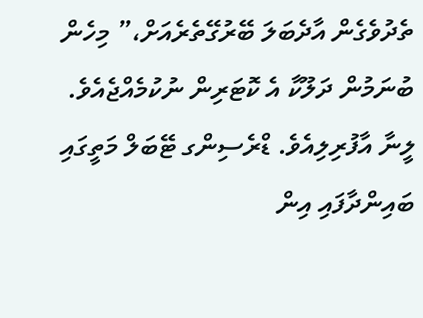ތެދުވެގެން އާދެބަލަ ބޭރުގޭތެރެއަށް،” މިހެން ބުނަމުން ދަލޫކާ އެ ކޮޓަރިން ނުކުމެއްޖެއެވެ.
ލީނާ އާފުރިލިއެވެ. ޑްރެސިންގ ޓޭބަލް މަތީގައި ބައިންދާފައި އިން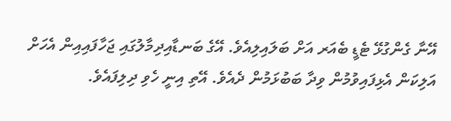އޭނާ ގެންގުޅޭ ޓެޑީ ބެއަރ އަށް ބަލައިލިއެވެ. އޭގެ ބަނޑާއިދިމާލުގައި ޖަހާފައިއިން އެހަށް އަލިކަން އެޅިފައިވުމުން ވިދާ ބަބުޅަމުން ދެއެވެ. އޭތި އިނީ ހެވި ދިލިފައެވެ.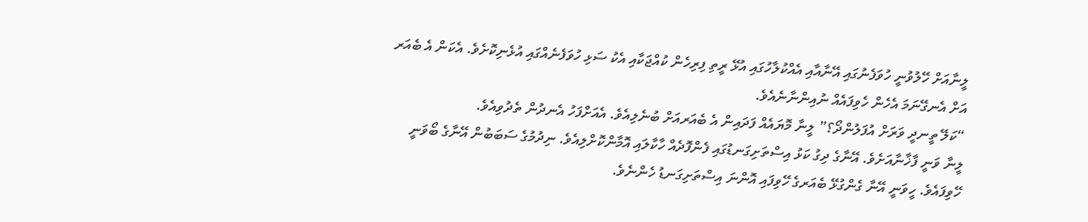ލީނާއަށް ހޭލުވުނީ ހުވަފެނުގައި އޭނާއާއި އެއްކުލާހުގައި އުޅޭ ރީތި ފިރިހެން ކުއްޖަކާއި އެކު ސަޅި ހުވަފެނެއްގައި އުޅެނިކޮށެވެ. އެކަން އެ ބެއަރ އަށް އެނގޭނަމަ އެހެން ހެވިފައެއް ނުއިންނާނެއެވެ.
“ކަލޭ ތީނދީ ވަރަށް އުފަލުންދޯ؟” ލީނާ މޮޔައެއް ފަދައިން އެ ބެއަރއަށް ބުނެލިއެވެ. އެއަށްފަހު އެނދުން ތެދުވިއެވެ.
ލީނާ ވަނީ ފާޚާނާއަށެވެ. އޭނާގެ ދިގު ކަޅު އިސްތަށިގަނޑުގައި ފެންފޮދެއް ހާކާލައި އޮމާންކޮށްލިއެވެ. ނިދުމުގެ ސަބަބުން އޭނާގެ ބޯވަނީ ހޭވިފައެވެ. ހީވަނީ އޭނާ ގެންގުޅޭ ބެއަރގެ ހޭވިފައި އޮންނަ އިސްތަށިގަނޑު ހެންނެވެ.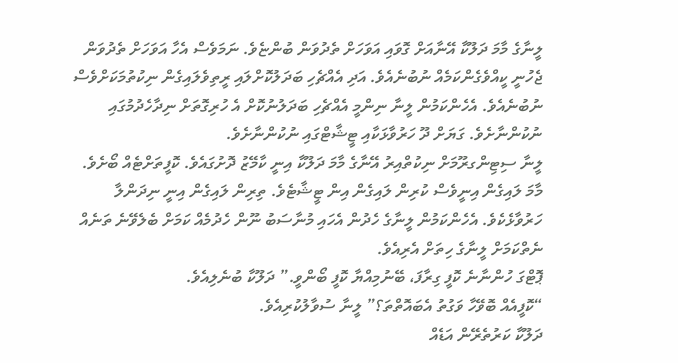ލީނާގެ މާމަ ދަލޫކާ އޭނާއަށް ގޮވައި އަވަހަށް ތެދުވަން ބުންޏެވެ. ނަމަވެސް އެހާ އަވަހަށް ތެދުވަން ޖެހުނީ ކީއްވެގެންކަމެއް ނުބުނެއެވެ. އަދި އެއްޗެހި ބަދަލުކޮށްލައި ރީތިވެލައިގެން ނިކުތުމަކަށްވެސް ނުބުނެއެވެ. އެހެންކަމުން ލީނާ ނިންމީ އެއްޗެހި ބަދަލުނުކޮށް އެ ހުރިގޮތަށް ނިދާހެދުމުގައި ނުކުންނާށެވެ. ގަޔަށް ދޫ ހަރުވާޅަކާއި ޓީޝާޓްގައި ނުކުންނާށެވެ.
ލީނާ ސިޓިންގރޫމަށް ނިކުތްއިރު އޭނާގެ މާމަ ދަލޫކާ އިނީ ކާމޭޒު ދޮށުގައެވެ. ކޮފީތަށްޓެއް ބޯށެވެ. މާމަ ލައިގެން އިނީވެސް ކުރިން ލައިގެން އިން ޓީޝާޓެވެ. ތިރިން ލައިގެން އިނީ ނިދަންލާ ހަރުވާޅެކެވެ. އެހެންކަމުން ލީނާގެ ހެދުން އެހައި މުނާސަބު ނޫން ހެދުމެއް ކަމަށް ބެލެވޭނެ ތަނެއް ނެތްކަމަށް ލީނާގެ ހިތަށް އެރިއެވެ.
ޕޮޓްގަ ހުންނާނެ ކޮފީ ގިރާފަ، ބޭނުމިއްޔާ ކޮފީ ބޯންވީ.” ދަލޫކާ ބުނެލިއެވެ.
“ކޮފީއެއް ބޮވޭހާ ވަގުތު އެބައޮތްތަ؟” ލީނާ ސުވާލުކުރިއެވެ.
ދަލޫކާ ކަރުތެރޭން އަޑެއް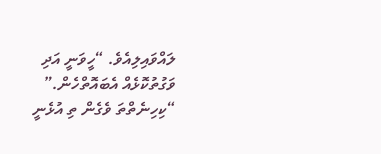ލައްވައިލިއެވެ. “ހީވަނީ އަދި ވަގުތުކޮޅެއް އެބައޮތްހެން.”
“ކިހިނެތްތަ ވެގެން ތި އުޅެނީ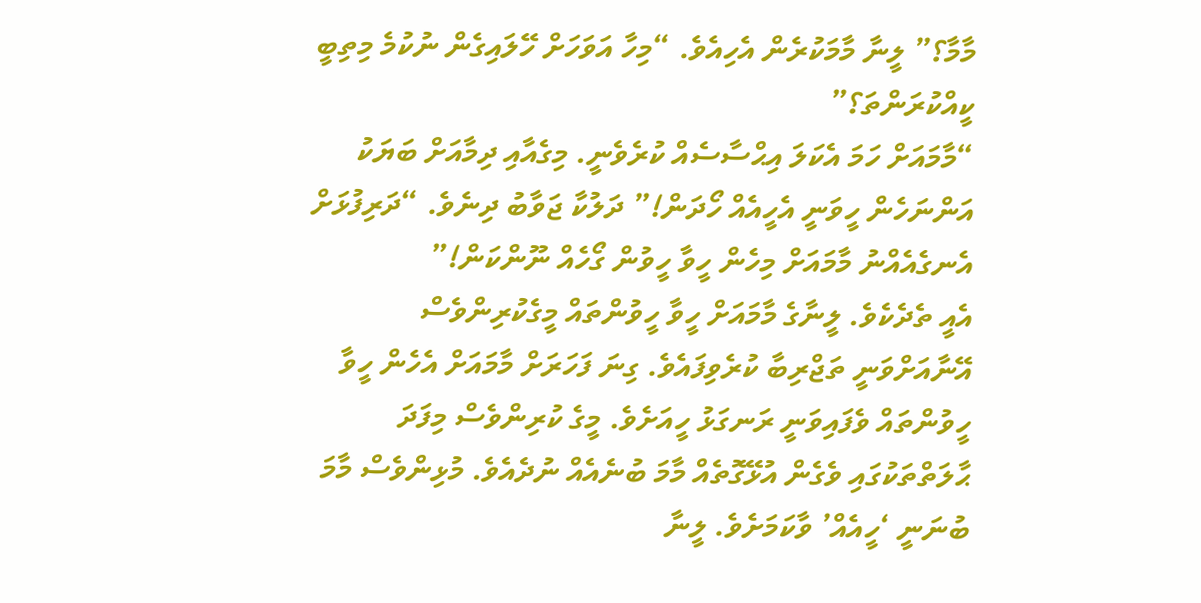މާމާ؟” ލީނާ މާމަކުރެން އެހިއެވެ. “މިހާ އަވަހަށް ހޭލައިގެން ނުކުމެ މިތިބީ ކީއްކުރަންތަ؟”
“މާމައަށް ހަމަ އެކަލަ އިޙްސާސެއް ކުރެވެނީ. މިގެއާއި ދިމާއަށް ބަޔަކު އަންނަހެން ހީވަނީ އެހީއެއް ހޯދަން!” ދަލުކާ ޖަވާބު ދިނެވެ. “ދަރިފުޅަށް އެނގެއެއްނު މާމައަށް މިހެން ހީވާ ހީވުން ގޯހެއް ނޫންކަން!”
އެއީ ތެދެކެވެ. ލީނާގެ މާމައަށް ހީވާ ހީވުންތައް މީގެކުރިންވެސް އޭނާއަށްވަނީ ތަޖްރިބާ ކުރެވިފައެވެ. ގިނަ ފަހަރަށް މާމައަށް އެހެން ހީވާ ހީވުންތައް ވެފައިވަނީ ރަނގަޅު ހީއަށެވެ. މީގެ ކުރިންވެސް މިފަދަ ޙާލަތްތަކުގައި ވެގެން އުޅޭގޮތެއް މާމަ ބުނެއެއް ނުދެއެވެ. މުޅިންވެސް މާމަ ބުނަނީ ‘ހީއެއް’ ވާކަމަށެވެ. ލީނާ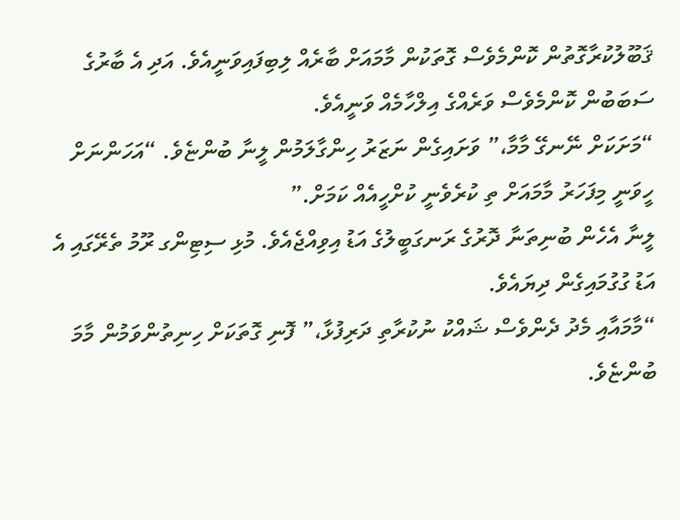ޤަބޫލުކުރާގޮތުން ކޮންމެވެސް ގޮތަކުން މާމައަށް ބާރެއް ލިބިފައިވަނީއެވެ. އަދި އެ ބާރުގެ ސަބަބުން ކޮންމެވެސް ވަރެއްގެ އިލްހާމެއް ވަނީއެވެ.
“މަށަކަށް ނޭނގޭ މާމާ،” ވަށައިގެން ނަޒަރު ހިންގާލަމުން ލީނާ ބުންޏެވެ. “އަހަންނަށް ހީވަނީ މިފަހަރު މާމައަށް ތި ކުރެވެނީ ކުށްހީއެއް ކަމަށް.”
ލީނާ އެހެން ބުނިތަނާ ދޮރުގެ ރަނގަބީލުގެ އަޑު އިވިއްޖެއެވެ. މުޅި ސިޓިންގ ރޫމު ތެރޭގައި އެ އަޑު ގުގުމައިގެން ދިޔައެވެ.
“މާމައާއި މެދު ދެންވެސް ޝައްކު ނުކުރާތި ދަރިފުޅާ،” ފޮނި ގޮތަކަށް ހިނިތުންވަމުން މާމަ ބުންޏެވެ.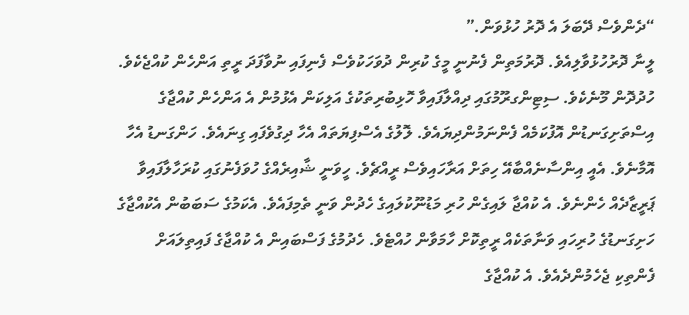“ދެންވެސް ދޭބަލަ އެ ދޮރު ހުޅުވަން.”
ލީނާ ދޮރުހުޅުވާލިއެވެ. ދޮރުމަތިން ފެނުނީ މީގެ ކުރިން ދުވަހަކުވެސް ފެނިފައި ނުވާފަދަ ރީތި އަންހެން ކުއްޖެކެވެ. ހުދުދޮން މޫނެކެވެ. ސިޓިންގރޫމުގައި ދިއްލާފައިވާ ހޮޅިބުރިތަކުގެ އަލިކަން އެޅުމުން އެ އަންހެން ކުއްޖާގެ އިސްތަށިގަނޑުން އޮފުކަމެއް ފެންނަމުންދިޔައެވެ. ލޮލުގެ އެސްފިޔަތައް އެހާ ދިގުވެފައި ގިނައެވެ. ހަންގަނޑު އެހާ އޮމާނެވެ. އެއީ އިންސާނެއްބާއޭ ހިތަށް އަރާހައިވެސް ރީއްޗެވެ. ހީވަނީ ޝާއިރެއްގެ ހުވަފެނުގައި ކުރަހާލާފައިވާ ޕަރީޒާދެއް ހެންނެވެ. އެ ކުއްޖާ ލައިގެން ހުރި މަޑުނޫކުލައިގެ ހެދުން ވަނީ ތެމިފައެވެ. އެކަމުގެ ސަބަބުން އެކުއްޖާގެ ހަށިގަނޑުގެ ހުރިހައި ވަނާތަކެއް ރީތިކޮށް ހާމަވާން ހުއްޓެވެ. ހެދުމުގެ ފަސްބައިން އެ ކުއްޖާގެ ފައިތިލައަށް ފެންތިކި ޖެހެމުންދެއެވެ. އެ ކުއްޖާގެ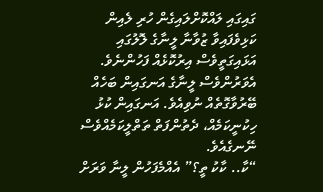ގައިގައި ލައްކޮށްލައިގެން ހުރި ލެއިން ކަޅިވެފައިވާ ޒުވާނާ ލީނާގެ ލޮލުގައި އަޅައިގަތީވެސް އިރުކޮޅެއް ފަހުންނެވެ. އެވަރުންވެސް ލީނާގެ އަނގައިން ބަހެއް ބޭރުވާގޮތެއް ނުވިއެވެ. އަނގައިން ކުޅު ހިކުނީކަމެއް، ދެތުންފަތް ތަތްލީކަމެއްވެސް ނޭނގެއެވެ.
“ކާ.. ކާކު ތީ؟” އެއްމެފަހުން ލީނާ ވަރަށް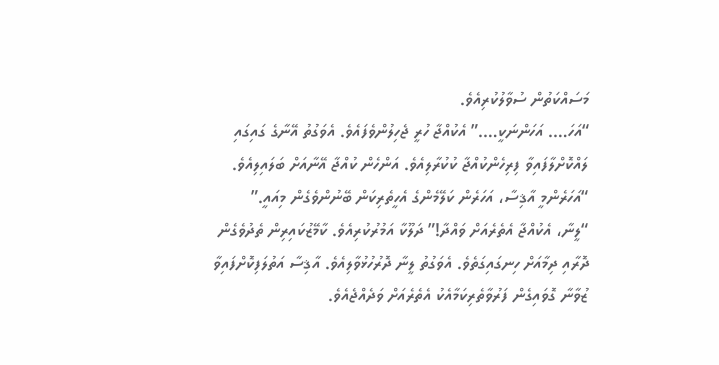މަސައްކަތުން ސުވާލުކުރިއެވެ.
“އަހަ…. އަހަންނަކީ….” އެކުއްޖާ ހުރީ ޖެހިލުންވެފައެވެ. އެވަގުތު އޭނާގެ ގައިގައި ލައްކޮށްލާފައިވާ ފިރިހެންކުއްޖާ ކުކުރާލިއެވެ. އަންހެން ކުއްޖާ އޭނާއަށް ބަލައިލިއެވެ. “އަހަރެންމީ އާޤިސާ، އަހަރެން ކަލޭމެންގެ އެހީތެރިކަން ބޭނުންވެގެން މިއައީ.”
“ލީނާ، އެކުއްޖާ އެތެރެއަށް ވައްދާ!” ދަލޫކާ އަމުރުކުރިއެވެ. ކާމޭޒުކައިރިން ތެދުވެގެން ދޮރާއި ދިމާއަށް ހިނގައިގަތެވެ. އެވަގުތު ލީނާ ދޮރުހުޅުވާލިއެވެ. އާޤިސާ އަތުލަފިކޮށްފައިވާ ޒުވާނާ ގޮވައިގެން ފަރުވާތެރިކަމާއެކު އެތެރެއަށް ވަދެއްޖެއެވެ.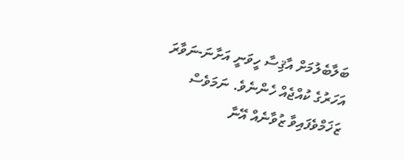ބަލާބެލުމަށް އާޤިސާ ހީވަނީ އަށާނަ-ނަވާރަ އަހަރުގެ ކުއްޖެއް ހެންނެވެ. ނަމަވެސް ޒަޚަމްވެފައިވާ ޒުވާނެއް އޭނާ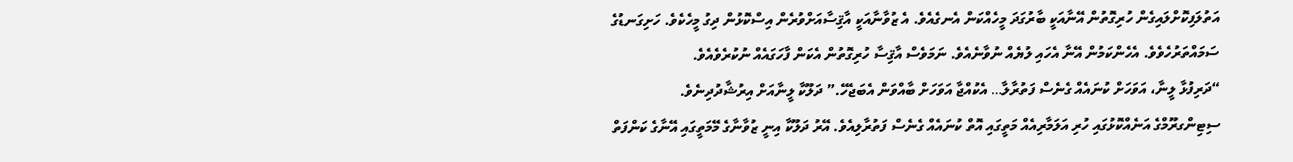އަތުލަފިކޮށްލައިގެން ހުރިގޮތުން އޭނާއަކީ ބާރުގަދަ މީހެއްކަން އެނގެއެވެ. އެ ޒުވާނާއަކީ އާޤިސާއަށްވުރެން އިސްކޮޅުން ދިގު މީހެކެވެ. ހަށިގަނޑުގެ ސަމައްތަރުހެވެވެ. އެހެންކަމުން އޭނާ އެހައި ލުޔެއް ނުވާނެއެވެ. ނަމަވެސް އާޤިސާ ހުރިގޮތުން އެކަން ފާހަގައެއް ނުކުރެވެއެވެ.
“ދަރިފުޅާ ލީނާ، އަވަހަށް ކުނައެއް ގެނެސް ފަތުރާލާ… އެކުއްޖާ އަވަހަށް ބާއްވަން އެބަޖެހޭ.” ދަލޫކާ ލީނާއަށް އިރުޝާދުދިނެވެ.
ސިޓިންގރޫމްގެ އަނެއްކޮޅުގައި ހުރި އަލަމާރިއެއް މަތީގައި އޮތް ކުނައެއް ގެނެސް ފަތުރާލިއެވެ. އޭރު ދަލޫކާ އިނީ ޒުވާނާގެ މޭމަތީގައި އޭނާގެ ކަންފަތް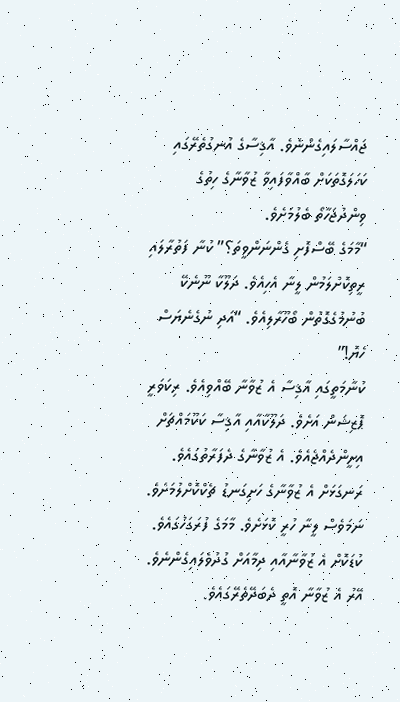ޖައްސާލައިގެންނެވެ. އާޤިސާގެ އުނގުތެރޭގައި ކަހަލަގޮތަކަށް ބާއްވާފައިވާ ޒުވާނާގެ ހިތުގެ ވިންދުޖަހާތޯ ބެލުމަށެވެ.
“މާމަގެ ބޭސްފޮށި ގެންނަންވީތަ؟” ކުނާ ފަތުރާލައި ރީތިކޮށްލަމުން ލީނާ އެހިއެވެ. ދަލޫކާ ނޫނެކޭ ބުނުމުގެގޮތުން ބޯހޫރާލިއެވެ. “އަދި ނުގެނެޔަސް ހެޔޮ!”
ކުނާމަތީގައި އާޤިސާ އެ ޒުވާނާ ބޭއްވިއެވެ. ރިކަވަރީ ޕޮޒިޝަން އަށެވެ. ދަލޫކާއާއި އާޤިސާ ކަކޫމައްޗަށް އިށީންދެއްޖެއެވެ. އެ ޒުވާނާގެ ދެފަރާތުގައެވެ. ރަނގަޅަށް އެ ޒުވާނާގެ ހަށިގަނޑު ޗެކްކޮށްލުމަށެވެ. ނަމަވެސް ލީނާ ހުރީ ކޮޅަށެވެ. މާމަގެ ފުރަގަހުގައެވެ. ކުޑަކޮށް އެ ޒުވާނާއާއި ދިމާއަށް ގުދުވެލައިގެންނެވެ.
އޭރު އެ ޒުވާނާ އޮތީ ދެބަދޭތެރޭގައެވެ.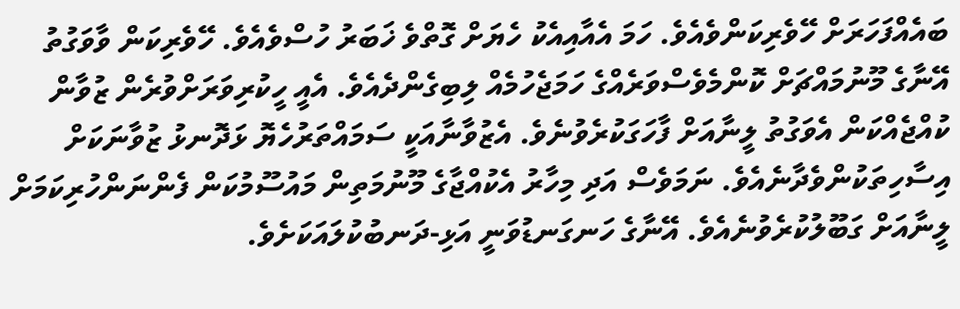ބައެއްފަހަރަށް ހޭވެރިކަންވެއެވެ. ހަމަ އެއާއިއެކު ހެޔަށް ގޮތްވެ ޚަބަރު ހުސްވެއެވެ. ހޭވެރިކަން ވާވަގުތު އޭނާގެ މޫނުމައްޗަށް ކޮންމެވެސްވަރެއްގެ ހަމަޖެހުމެއް ލިބިގެންދެއެވެ. އެއީ ހީކުރިވަރަށްވުރެން ޒުވާން ކުއްޖެއްކަން އެވަގުތު ލީނާއަށް ފާހަގަކުރެވުނެވެ. އެޒުވާނާއަކީ ސަމައްތަރުހެޔޮ ޅަދޮނޅު ޒުވާނަކަށް އިސާހިތަކުންވެދާނެއެވެ. ނަމަވެސް އަދި މިހާރު އެކުއްޖާގެ މޫނުމަތިން މައުސޫމުކަން ފެންނަންހުރިކަމަށް ލީނާއަށް ގަބޫލުކުރެވުނެއެވެ. އޭނާގެ ހަނގަނޑުވަނީ އަޅި-ދަނބުކުލައަކަށެވެ.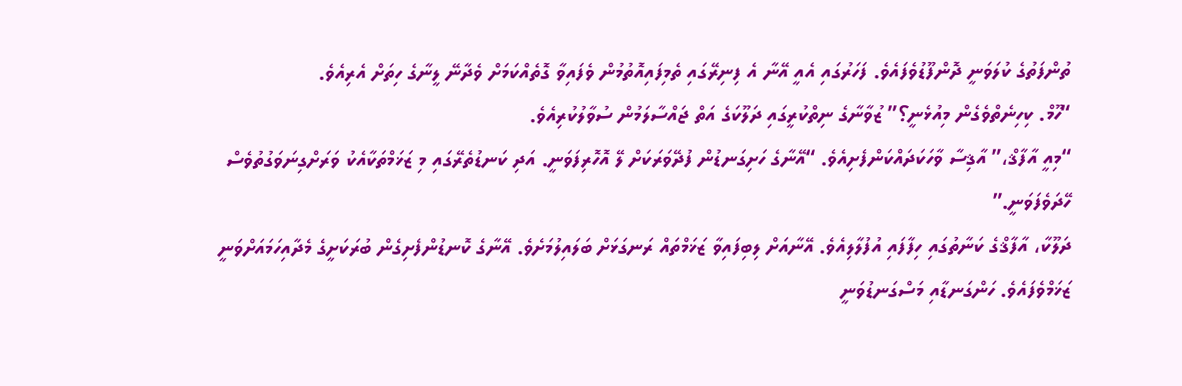ތުންފަތުގެ ކުލަވަނީ ދޮންފޫޑުވެފައެވެ. ފަހަރުގައި އެއީ އޭނާ އެ ފިނިރޭގައި ތެމިފައިއޮތުމުން ވެފައިވާ ގޮތެއްކަމަށް ވެދާނޭ ލީނާގެ ހިތަށް އެރިއެވެ.
“ހޫމް. ކިހިނެތްވެގެން މިއުޅެނީ؟” ޒުވާނާގެ ނިތްކުރީގައި ދަލޫކަގެ އަތް ޖައްސާލަމުން ސުވާލުކުރިއެވެ.
“މިއީ އާފާޤް،” އާޤިސާ ވާހަކަދައްކަންފެށިއެވެ. “އޭނާގެ ހަށިގަނޑުން ފުދޭވަރަކަށް ލޭ އޮހޮރިފަވަނީ. އަދި ކަނޑުތެރޭގައި މި ޒަޚަމްތަކާއެކު ވަރަށްގިނަވަގުތުވެސް ހޭދަވެފަވަނީ.”
ދަލޫކާ، އާފާޤްގެ ކަނާތުގައި ހިފާފައި އުފުލާލިއެވެ. އޭނާއަށް ލިބިފައިވާ ޒަޚަމްތައް ރަނގަޅަށް ބަލައިލުމަށެވެ. އޭނާގެ ކޮނޑުންފެށިގެން ބުރަކަށީގެ މެދާއިހަމައަށްވަނީ ޒަޚަމްވެފައެވެ. ހަންގަނޑާއި މަސްގަނޑުވަނީ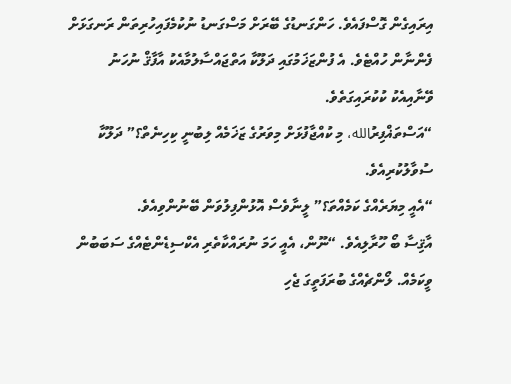އިރައިގެން ގޮސްފައެވެ. ހަންގަނޑުގެ ބޭރަށް މަސްގަނޑު ނުކުމެފައިހުރިތަން ރަނގަޅަށް ފެންނާން ހުއްޓެވެ. އެ ފުންޒަޚަމުގައި ދަލޫކާ އަތްޖައްސާލުމާއެކު އާފާޤް ނުހަނު ވޭނާއިއެކު ކުކުރައިގަތެވެ.
“އަސްތަޣްފިރުالله، މި ކުއްޖާފުޅަށް މިވަރުގެ ޒަޚަމެއް ލިބުނީ ކިހިނެތް؟” ދަލޫކާ ސުވާލުކުރިއެވެ.
“އެއީ މިޔަރެއްގެ ކަމެއްތަ؟” ލީނާވެސް އޮޅުންފިލުވަން ބޭނުންވިއެވެ.
އާޤިސާ ބޯ ހޫރާލިއެވެ. “ނޫން، އެއީ ހަމަ ނުރައްކާތެރި އެކްސިޑެންޓެއްގެ ސަބަބުން ވީކަމެއް. ލޯންޗެއްގެ ބުރަފަތީގަ ޖެހި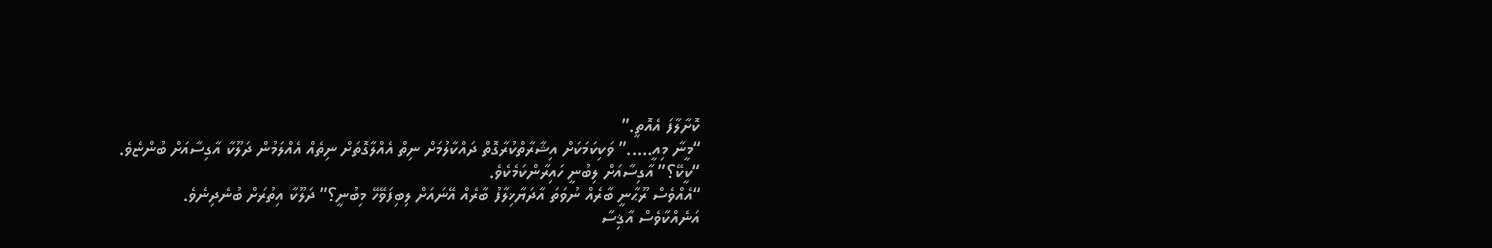ކޮށާލާފަ އެއޮތީ.”
“މީނާ މިއީ…..” ވަކިކަމަކަށް އިޝާރާތްކުރާގޮތް ދައްކާލުމަށް ނިތް އެއްލާގޮތަށް ނިތެއް އެއްލަމުން ދަލޫކާ އާގިސާއަށް ބުންޏެވެ.
“ކީކޭ؟” އާގިސާއަށް ލިބުނީ ހައިރާންކަމެކެވެ.
“އެއްވެސް ރޫޙާނީ ބާރެއް ނުވަތަ އާދަޔާޚިލާފު ބާރެއް އޭނައަށް ލިބިފަވޭހޭ މިބުނީ؟” ދަލޫކާ އިތުރަށް ބުނެދިނެވެ.
އަނެއްކާވެސް އާޤިސާ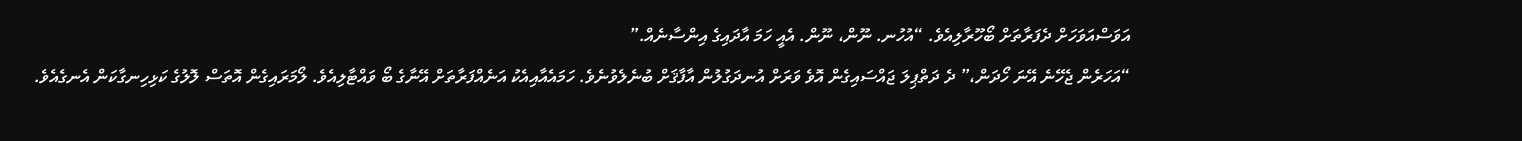އަވަސްއަވަހަށް ދެފަރާތަށް ބޯހޫރާލިއެވެ. “އުހުނ. ނޫން، ނޫން. އެއީ ހަމަ އާދައިގެ އިންސާނެއް.”
“އަހަރެން ޖެހޭނެ އޭނަ ހޯދަން،” ދެ ދަތްޕިލަ ޖައްސައިގެން އޮވެ ވަރަށް އުނދަގުލުން އާފާޤަށް ބުނެލެވުނެވެ. ހަމައެއާއިއެކު އަނެއްފަރާތަށް އޭނާގެ ބޯ ވައްޓާލިއެވެ. ލޯމަރައިގެން އޮތަސް ލޮލުގެ ކަޅިހިނގާކަން އެނގެއެވެ.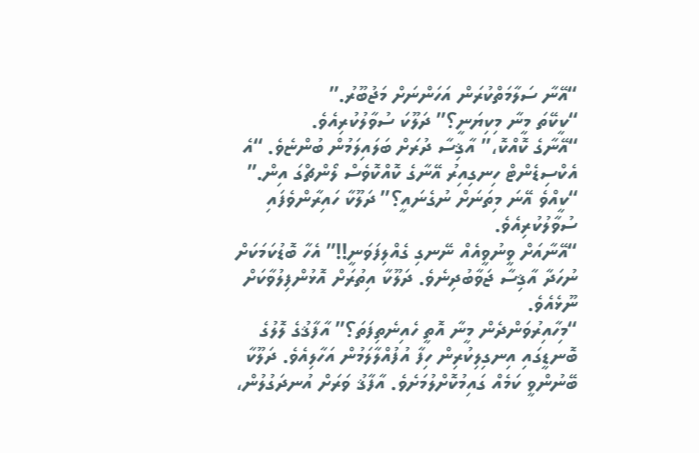“އޭނާ ސަލާމަތްކުރަން އަހަންނަށް މަޖުބޫރު.”
“ކީކޭތަ މީނާ މިކިޔަނީ؟” ދަލޫކަ ސުވާލުކުރިއެވެ.
“އޭނާގެ ކޮއްކޮ،” އާޤިސާ ދުރަށް ބަލައިލަމުން ބުންޏެވެ. “އެ އެކްސިޑެންޓް ހިނގިއިރު އޭނާގެ ކޮއްކޮވެސް ލޯންޗްގަ އިން.”
“ކީއްވެ އޭނަ މިތަނަށް ނުގެނައީ؟” ދަލޫކާ ހައިރާންވެފައި ސުވާލުކުރިއެވެ.
“އޭނާއަށް ވީނުވީއެއް ނޭނގި ގެއްލިފަވަނީ!!” އެހާ ބޮޑުކަމަކަށް ނުހަދާ އާޤިސާ ޖަވާބުދިނެވެ. ދަލޫކާ އިތުރަށް އޮޅުންފިލުވާކަށް ނޫޅެއެވެ.
“މިހާއިރުވަންދެން މީނާ އޮތީ ހެއިނެތިފަތަ؟” އާފާޤުގެ ލޮލުގެ ބޮނޑީގައި އިނގިލިކުރިން ހިފާ އުފުއްލާލަމުން އަހާލިއެވެ. ދަލޫކާ ބޭނުންވީ ކަމެއް ގައިމުކޮށްލުމަށެވެ. އާފާޤު ވަރަށް އުނދަގުލުން،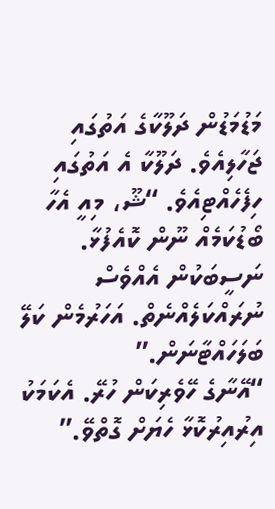މަޑުމަޑުން ދަލޫކާގެ އަތުގައި ޖަހާލިއެވެ. ދަލޫކާ އެ އަތުގައި ހިފެހެއްޓިއެވެ. “ޝޫ، މިއީ އެހާ ބޯޑުކަމެއް ނޫން ކޮއެފުޅާ. ނަސީބަކުން އެއްވެސް ނުރައްކަލެއްނެތް. އަހަރުމެން ކަލޭ ބަލަހައްޓާނަން.”
“އޭނާގެ ހޭވެރިކަން ހުރޭ. އެކަމަކު އިރުއިރުކޮޅާ ހެޔަށް ގޮތްވޭ.”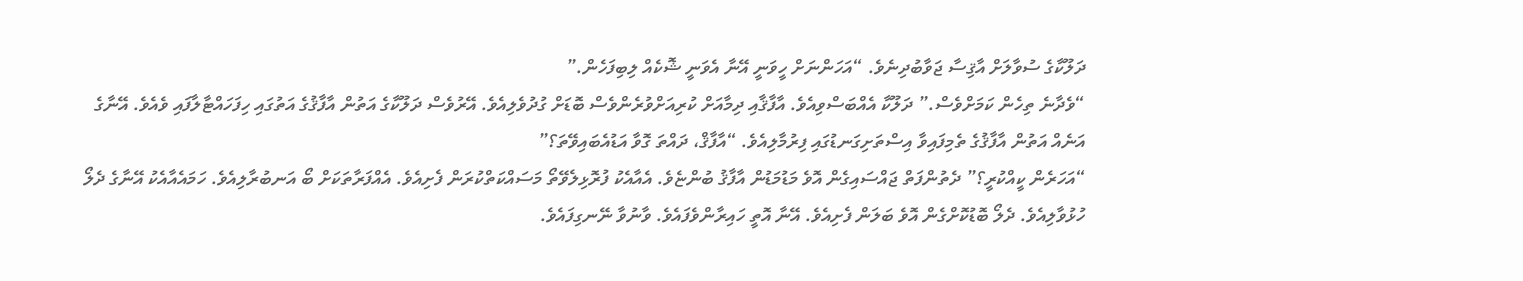ދަލޫކާގެ ސުވާލަށް އާޤިސާ ޖަވާބުދިނެވެ. “އަހަންނަށް ހީވަނީ އޭނާ އެވަނީ ޝޮކެއް ލިބިފަހެން.”
“ވެދާނެ ތިހެން ކަމަށްވެސް.” ދަލޫކާ އެއްބަސްވިއެވެ. އާފާޤާއި ދިމާއަށް ކުރިއަށްވުރެންވެސް ބޮޑަށް ގުދުވެލިއެވެ. އޭރުވެސް ދަލޫކާގެ އަތުން އާފާޤުގެ އަތުގައި ހިފަހައްޓާލާފައި ވެއެވެ. އޭނާގެ އަނެއް އަތުން އާފާޤުގެ ތެމިފައިވާ އިސްތަށިގަނޑުގައި ފިރުމާލިއެވެ. “އާފާޤް، ދައްތަ ގޮވާ އަޑުއެބައިވޭތަ؟”
“އަހަރެން ކީއްކުރީ؟” ދެތުންފަތް ޖައްސައިގެން އޮވެ މަޑުމަޑުން އާފާޤު ބުންޏެވެ. އެއާއެކު ފުރޮޅިލެވޭތޯ މަސައްކަތްކުރަން ފެށިއެވެ. އެއްފަރާތަކަށް ބޯ އަނބުރާލިއެވެ. ހަމައެއާއެކު އޭނާގެ ދެލޯ ހުޅުވާލިއެވެ. ދެލޯ ބޮޑުކޮށްގެން އޮވެ ބަލަން ފެށިއެވެ. އޭނާ އޮތީ ހައިރާންވެފައެވެ. ވާނުވާ ނޭނގިފައެވެ.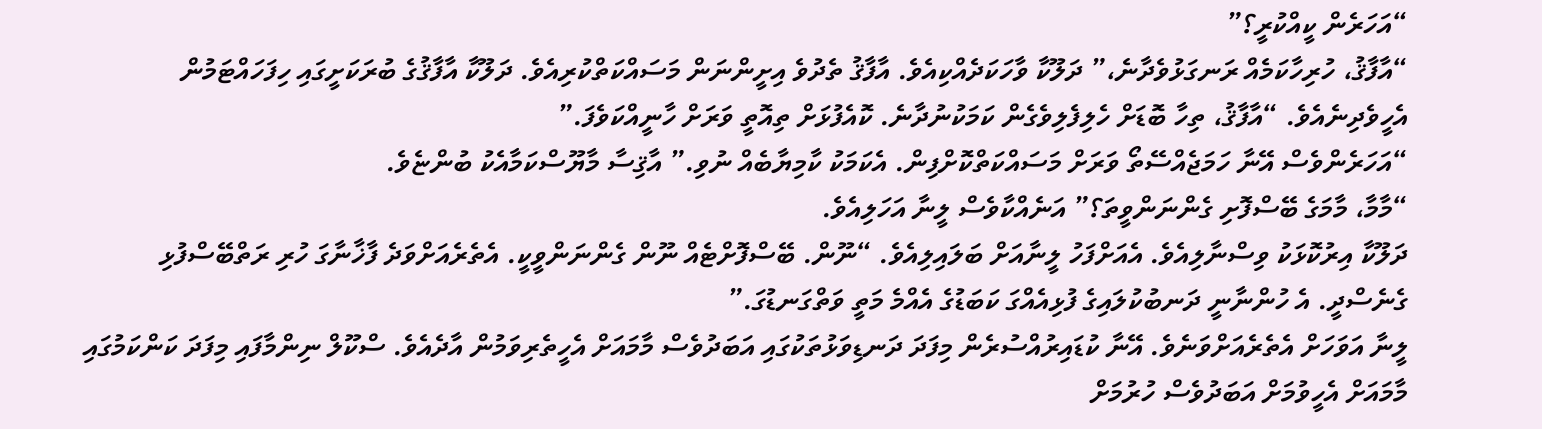“އަހަރެން ކީއްކުރީ؟”
“އާފާޤު، ހުރިހާކަމެއް ރަނގަޅުވެދާނެ،” ދަލޫކާ ވާހަކަދެއްކިއެވެ. އާފާޤު ތެދުވެ އިށީންނަން މަސައްކަތްކުރިއެވެ. ދަލޫކާ އާފާޤުގެ ބުރަކަށީގައި ހިފަހައްޓަމުން އެހީވެދިނެއެވެ. “އާފާޤު، ތިހާ ބޮޑަށް ހެލިފެލިވެގެން ކަމަކުނުދާނެ. ކޮއެފުޅަށް ތިއޮތީ ވަރަށް ހާނީއްކަވެފަ.”
“އަހަރެންވެސް އޭނާ ހަމަޖެއްސޭތޯ ވަރަށް މަސައްކަތްކޮށްފިން. އެކަމަކު ކާމިޔާބެއް ނުވި.” އާޤިސާ މާޔޫސްކަމާއެކު ބުންޏެވެ.
“މާމާ، މާމަގެ ބޭސްފޮށި ގެންނަންވީތަ؟” އަނެއްކާވެސް ލީނާ އަހަލިއެވެ.
ދަލޫކާ އިރުކޮޅަކު ވިސްނާލިއެވެ. އެއަށްފަހު ލީނާއަށް ބަލައިލިއެވެ. “ނޫން. ބޭސްފޮށްޓެއް ނޫން ގެންނަންވީކީ. އެތެރެއަށްވަދެ ފާޚާނާގަ ހުރި ރަތްބޭސްފުޅި ގެނެސްދީ. އެ ހުންނާނީ ދަނބުކުލައިގެ ފުޅިއެއްގަ ކަބަޑުގެ އެއްމެ މަތީ ވަތްގަނޑުގަ.”
ލީނާ އަވަހަށް އެތެރެއަށްވަނެވެ. އޭނާ ކުޑައިރުއްސުރެން މިފަދަ ދަނޑިވަޅުތަކުގައި އަބަދުވެސް މާމައަށް އެހީތެރިވަމުން އާދެއެވެ. ސްކޫލް ނިންމާފައި މިފަދަ ކަންކަމުގައި މާމައަށް އެހީވުމަށް އަބަދުވެސް ހުރުމަށް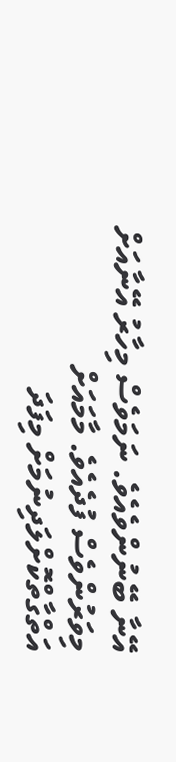އޭނާ ބޭނުންވެއެވެ. ނަމަވެސް މިހާރު އޭނާއަށް މިވަރުންވެސް ފުދެއެވެ. މާމައަށް އަތްގާތްކޮށްލަދިނުމަށް މިފަދަ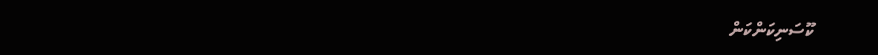ކޫސަނިކަންކަން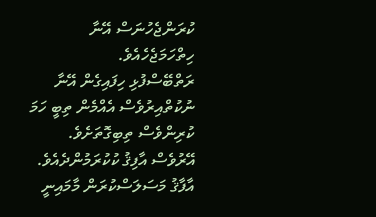ކުރަންޖެހުނަސް އޭނާ ހިތްހަމަޖެހެއެވެ.
ރަތްބޭސްފުޅި ހިފައިގެން އޭނާ ނުކުތްއިރުވެސް އެއްމެން ތިބީ ހަމަ ކުރިންވެސް ތިބިގޮތަށެވެ. އޭރުވެސް އާފިޤު ކުކުރަމުންދެއެވެ. އާފާޤު މަސަލަސްކުރަން މާމައިނީ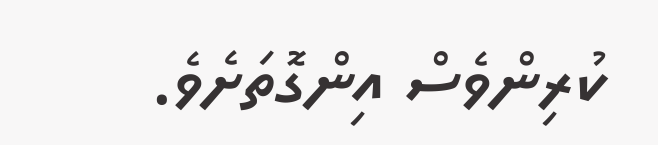ކުރިންވެސް އިންގޮތަށެވެ.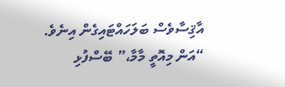އާޤިސާވެސް ބަލަހައްޓައިގެން އިނެވެ.
“އަން މިއޮތީ މާމާ،” ބޭސްފުޅި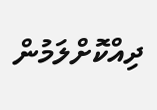ދިއްކޮށްލަމުން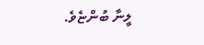ލީނާ ބުންޏެވެ.